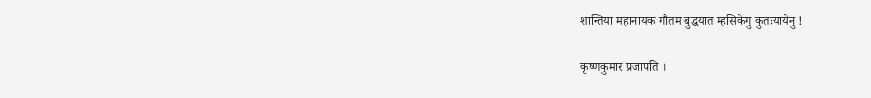शान्तिया महानायक गौतम बुद्धयात म्हसिकेगु कुतःयायेनु !

कृष्णकुमार प्रजापति ।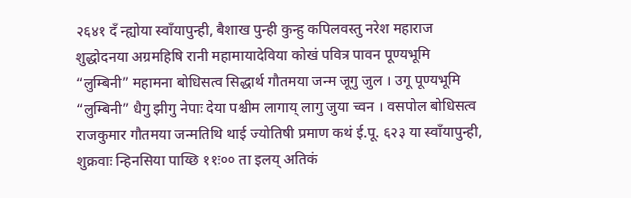२६४१ दँ न्ह्योया स्वाँयापुन्ही, बैशाख पुन्ही कुन्हु कपिलवस्तु नरेश महाराज शुद्धोदनया अग्रमहिषि रानी महामायादेविया कोखं पवित्र पावन पूण्यभूमि “लुम्बिनी” महामना बोधिसत्व सिद्धार्थ गौतमया जन्म जूगु जुल । उगू पूण्यभूमि “लुम्बिनी” धैगु झीगु नेपाः देया पश्चीम लागाय् लागु जुया च्वन । वसपोल बोधिसत्व राजकुमार गौतमया जन्मतिथि थाई ज्योतिषी प्रमाण कथं ई.पू. ६२३ या स्वाँयापुन्ही, शुक्रवाः न्हिनसिया पाय्छि ११ः०० ता इलय् अतिकं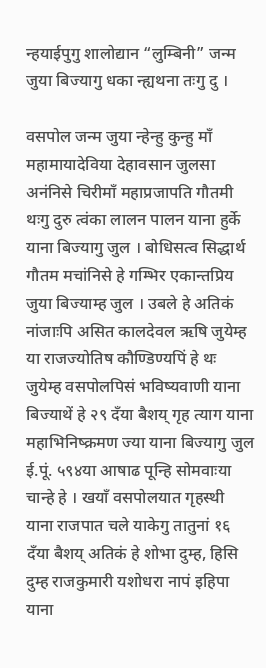न्हयाईपुगु शालोद्यान “लुम्बिनी” जन्म जुया बिज्यागु धका न्ह्यथना तःगु दु ।

वसपोल जन्म जुया न्हेन्हु कुन्हु माँ महामायादेविया देहावसान जुलसा अनंनिसे चिरीमाँ महाप्रजापति गौतमी थःगु दुरु त्वंका लालन पालन याना हुर्के याना बिज्यागु जुल । बोधिसत्व सिद्धार्थ गौतम मचांनिसे हे गम्भिर एकान्तप्रिय जुया बिज्याम्ह जुल । उबले हे अतिकं नांजाःपि असित कालदेवल ऋषि जुयेम्ह या राजज्योतिष कौण्डिण्यपिं हे थः जुयेम्ह वसपोलपिसं भविष्यवाणी याना बिज्याथें हे २९ दँया बैशय् गृह त्याग याना महाभिनिष्क्रमण ज्या याना बिज्यागु जुल ई.पूं. ५९४या आषाढ पून्हि सोमवाःया चान्हे हे । खयाँ वसपोलयात गृहस्थी याना राजपात चले याकेगु तातुनां १६ दँया बैशय् अतिकं हे शोभा दुम्ह, हिसि दुम्ह राजकुमारी यशोधरा नापं इहिपा याना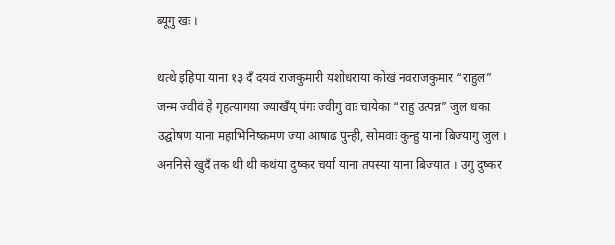ब्यूगु खः ।

थत्थे इहिपा याना १३ दँ दयवं राजकुमारी यशोधराया कोखं नवराजकुमार “राहुल” जन्म ज्वीवं हे गृहत्यागया ज्याखँय् पंगः ज्वीगु वाः चायेका “राहु उत्पन्न” जुल धका उद्घोषण याना महाभिनिष्क्रमण ज्या आषाढ पुन्ही, सोमवाः कुन्हु याना बिज्यागु जुल । अननिसे खुदँ तक थी थी कथंया दुष्कर चर्या याना तपस्या याना बिज्यात । उगु दुष्कर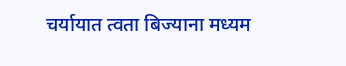चर्यायात त्वता बिज्याना मध्यम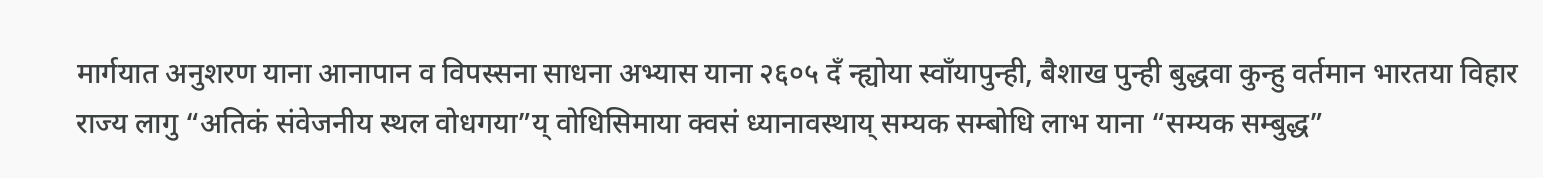मार्गयात अनुशरण याना आनापान व विपस्सना साधना अभ्यास याना २६०५ दँ न्ह्योया स्वाँयापुन्ही, बैशाख पुन्ही बुद्धवा कुन्हु वर्तमान भारतया विहार राज्य लागु “अतिकं संवेजनीय स्थल वोधगया”य् वोधिसिमाया क्वसं ध्यानावस्थाय् सम्यक सम्बोधि लाभ याना “सम्यक सम्बुद्ध”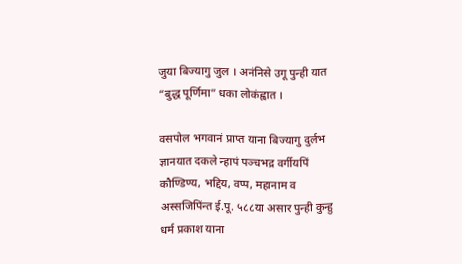जुया बिज्यागु जुल । अनंनिसे उगू पुन्ही यात “बुद्ध पूर्णिमा” धका लोकंह्वात ।

वसपोल भगवानं प्राप्त याना बिज्यागु दुर्लभ ज्ञानयात दकले न्हापं पञ्चभद्र वर्गीयपिं कौण्डिण्य, भद्दिय, वप्प, महानाम व अस्सजिपिंन्त ई.पू. ५८८या असार पुन्ही कुन्हु धर्म प्रकाश याना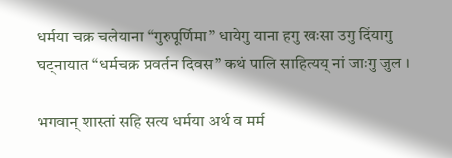धर्मया चक्र चलेयाना “गुरुपूर्णिमा” धायेगु याना हगु खःसा उगु दिंयागु घट्नायात “धर्मचक्र प्रवर्तन दिवस” कथं पालि साहित्यय् नां जाःगु जुल ।

भगवान् शास्तां सहि सत्य धर्मया अर्थ व मर्म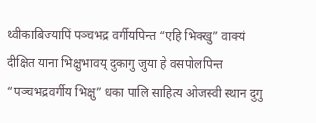थ्वीकाबिज्यापिं पञ्चभद्र वर्गीयपिन्त “एहि भिक्खु” वाक्यं दीक्षित याना भिक्षुभावय् दुकागु जुया हे वसपोलपिन्त “पञ्चभद्रवर्गीय भिक्षु” धका पालि साहित्य ओजस्वी स्थान दुगु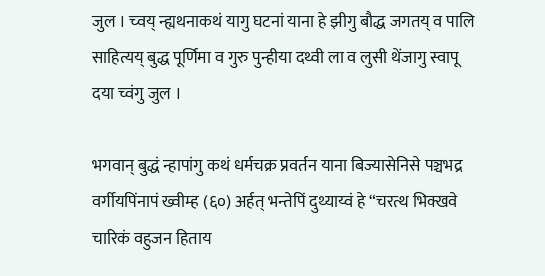जुल । च्वय् न्ह्यथनाकथं यागु घटनां याना हे झीगु बौद्ध जगतय् व पालि साहित्यय् बुद्ध पूर्णिमा व गुरु पुन्हीया दथ्वी ला व लुसी थेंजागु स्वापू दया च्वंगु जुल ।

भगवान् बुद्धं न्हापांगु कथं धर्मचक्र प्रवर्तन याना बिज्यासेनिसे पञ्चभद्र वर्गीयपिंनापं ख्वीम्ह (६०) अर्हत् भन्तेपिं दुथ्याय्वं हे “चरत्थ भिक्खवे चारिकं वहुजन हिताय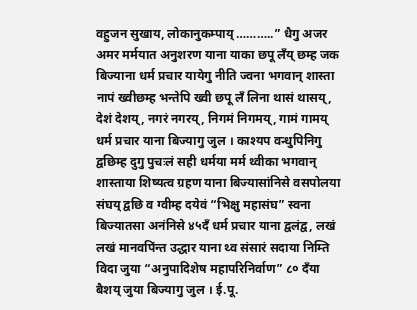वहुजन सुखाय, लोकानुकम्पाय् ………..” धैगु अजर अमर मर्मयात अनुशरण याना याका छपू लँय् छम्ह जक बिज्याना धर्म प्रचार यायेगु नीति ज्वना भगवान् शास्ता नापं ख्वीछम्ह भन्तेपि ख्वी छपू लँ लिना थासं थासय्, देशं देशय्, नगरं नगरय्, निगमं निगमय्, गामं गामय् धर्म प्रचार याना बिज्यागु जुल । काश्यप वन्धुपिनिगु द्वछिम्ह दुगु पुचःलं सही धर्मया मर्म थ्वीका भगवान् शास्ताया शिष्यत्व ग्रहण याना बिज्यासांनिसे वसपोलया संघय् द्वछि व ग्वीम्ह दयेवं “भिक्षु महासंघ” स्वना बिज्यातसा अनंनिसे ४५दँ धर्म प्रचार याना द्वलंद्व, लखं लखं मानवपिंन्त उद्धार याना थ्व संसारं सदाया निम्ति विदा जुया “अनुपादिशेष महापरिनिर्वाण” ८० दँया बैशय् जुया बिज्यागु जुल । ई.पू.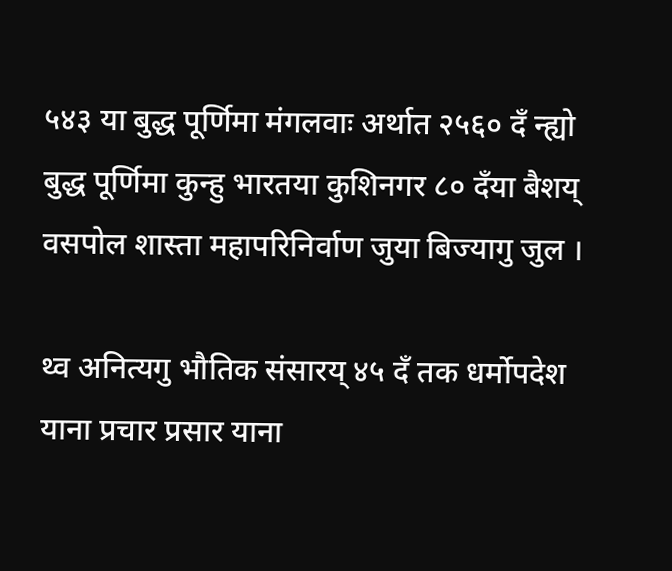५४३ या बुद्ध पूर्णिमा मंगलवाः अर्थात २५६० दँ न्ह्यो बुद्ध पूर्णिमा कुन्हु भारतया कुशिनगर ८० दँया बैशय् वसपोल शास्ता महापरिनिर्वाण जुया बिज्यागु जुल ।

थ्व अनित्यगु भौतिक संसारय् ४५ दँ तक धर्मोपदेश याना प्रचार प्रसार याना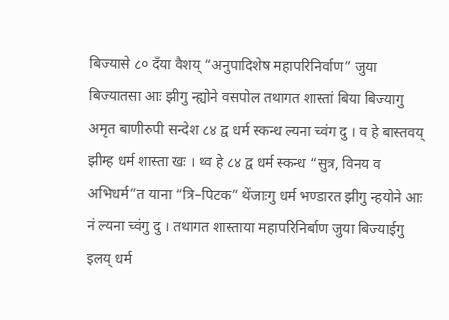बिज्यासे ८० दँया वैशय् “अनुपादिशेष महापरिनिर्वाण” जुया बिज्यातसा आः झीगु न्ह्योने वसपोल तथागत शास्तां बिया बिज्यागु अमृत बाणीरुपी सन्देश ८४ द्व धर्म स्कन्ध ल्यना च्वंग दु । व हे बास्तवय् झीम्ह धर्म शास्ता खः । थ्व हे ८४ द्व धर्म स्कन्ध “सुत्र, विनय व अभिधर्म”त याना “त्रि–पिटक” थेंजाःगु धर्म भण्डारत झीगु न्हयोने आः नं ल्यना च्वंगु दु । तथागत शास्ताया महापरिनिर्बाण जुया बिज्याईगु इलय् धर्म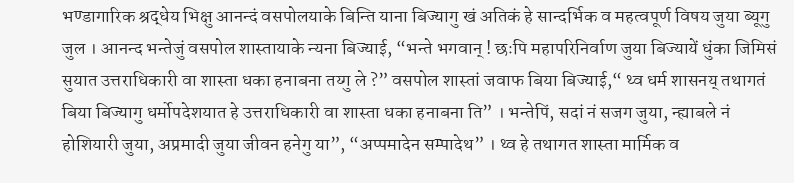भण्डागारिक श्रद्धेय भिक्षु आनन्दं वसपोलयाके बिन्ति याना बिज्यागु खं अतिकं हे सान्दर्भिक व महत्वपूर्ण विषय जुया ब्यूगु जुल । आनन्द भन्तेजुं वसपोल शास्तायाके न्यना बिज्याई, “भन्ते भगवान् ! छःपि महापरिनिर्वाण जुया बिज्यायें धुंका जिमिसं सुयात उत्तराधिकारी वा शास्ता धका हनाबना तय्गु ले ?” वसपोल शास्तां जवाफ बिया बिज्याई,“ थ्व धर्म शासनय् तथागतं बिया बिज्यागु धर्मोपदेशयात हे उत्तराधिकारी वा शास्ता धका हनाबना ति” । भन्तेपिं, सदां नं सजग जुया, न्ह्याबले नं होशियारी जुया, अप्रमादी जुया जीवन हनेगु या”, “अप्पमादेन सम्पादेथ” । थ्व हे तथागत शास्ता मार्मिक व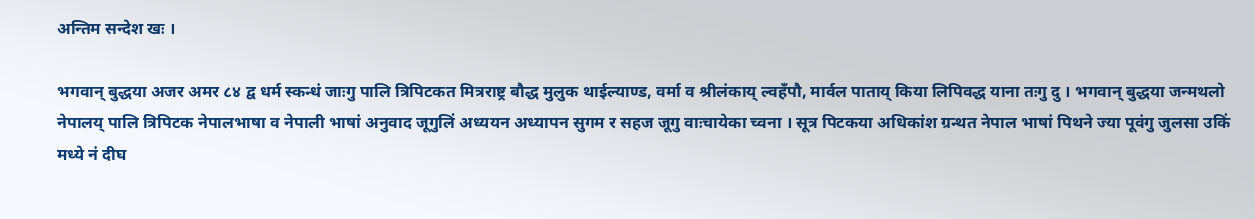अन्तिम सन्देश खः ।

भगवान् बुद्धया अजर अमर ८४ द्व धर्म स्कन्धं जाःगु पालि त्रिपिटकत मित्रराष्ट्र बौद्ध मुलुक थाईल्याण्ड, वर्मा व श्रीलंकाय् ल्वहँपौ, मार्वल पाताय् किया लिपिवद्ध याना तःगु दु । भगवान् बुद्धया जन्मथलो नेपालय् पालि त्रिपिटक नेपालभाषा व नेपाली भाषां अनुवाद जूगुलिं अध्ययन अध्यापन सुगम र सहज जूगु वाःचायेका च्वना । सूत्र पिटकया अधिकांश ग्रन्थत नेपाल भाषां पिथने ज्या पूवंगु जुलसा उकिं मध्ये नं दीघ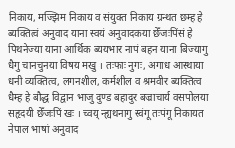निकाय, मज्झिम निकाय व संयुक्त निकाय ग्रन्थत छम्ह हे ब्यक्तित्वं अनुवाद याना स्वयं अनुवादकया छेँजःपिंसं हे पिथनेज्या याना आर्थिक ब्ययभार नापं बहन याना बिज्यागु धैगु चानचुनया विषय मखु । तःफाः नुगः, अगाध आस्थाया धनी व्यक्तित्व, लगनशील, कर्मशील व श्रमवीर ब्यक्तित्व धैम्ह हे बौद्ध विद्वान भाजु दुण्ड बहादुर बज्राचार्य वसपोलया सहृदयी छेँजःपिं खः । च्वय् न्ह्यथनागु स्वंगू तःपंगू निकायत नेपाल भाषां अनुवाद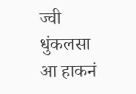ज्वी धुंकलसा आ हाकनं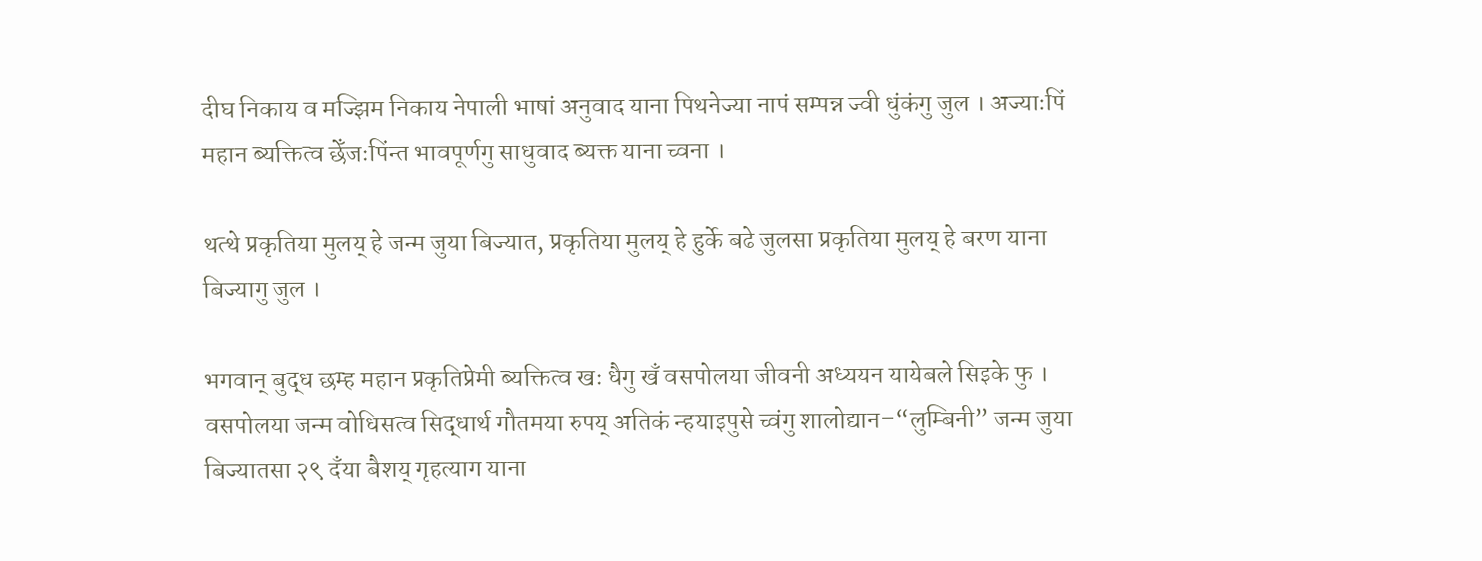दीघ निकाय व मज्झिम निकाय नेपाली भाषां अनुवाद याना पिथनेज्या नापं सम्पन्न ज्वी धुंकंगु जुल । अज्याःपिं महान ब्यक्तित्व छेँजःपिंन्त भावपूर्णगु साधुवाद ब्यक्त याना च्वना ।

थत्थे प्रकृतिया मुलय् हे जन्म जुया बिज्यात, प्रकृतिया मुलय् हे हुर्के बढे जुलसा प्रकृतिया मुलय् हे बरण याना बिज्यागु जुल ।

भगवान् बुद्ध छम्ह महान प्रकृतिप्रेमी ब्यक्तित्व खः धैगु खँ वसपोलया जीवनी अध्ययन यायेबले सिइके फु । वसपोलया जन्म वोधिसत्व सिद्धार्थ गौतमया रुपय् अतिकं न्हयाइपुसे च्वंगु शालोद्यान–“लुम्बिनी” जन्म जुया बिज्यातसा २९ दँया बैशय् गृहत्याग याना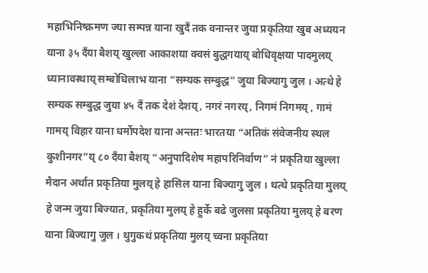महाभिनिष्क्रमण ज्या सम्पन्न याना खुदँ तक वनान्तर जुया प्रकृतिया खुब अध्ययन याना ३५ दँया बैशय् खुल्ला आकाशया क्वसं बुद्धगयाय् बोधिवृक्षया पादमुलय् ध्यानावस्थाय् सम्बोधिलाभ याना “सम्यक सम्बुद्ध” जुया बिज्यागु जुल । अत्थे हे सम्यक सम्बुद्ध जुया ४५ दँ तक देशं देशय्, नगरं नगरय्, निगमं निगमय् , गामं गामय् विहार याना धर्मोपदेश याना अन्ततः भारतया “अतिकं संवेजनीय स्थल कुशीनगर”य् ८० दँया बैशय् “अनुपादिशेष महापरिनिर्वाण” नं प्रकृतिया खुल्ला मैदान अर्थात प्रकृतिया मुलय् हे हासिल याना बिज्यागु जुल । थत्थे प्रकृतिया मुलय् हे जन्म जुया बिज्यात, प्रकृतिया मुलय् हे हुर्के बढे जुलसा प्रकृतिया मुलय् हे बरण याना बिज्यागु जुल । थुगुकथं प्रकृतिया मुलय् च्वना प्रकृतिया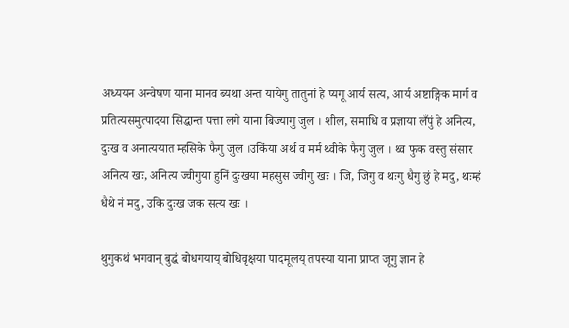अध्ययन अन्वेषण याना मानव ब्यथा अन्त यायेगु तातुनां हे प्यगू आर्य सत्य, आर्य अष्टाङ्गिक मार्ग व प्रतित्यसमुत्पादया सिद्धान्त पत्ता लगे याना बिज्यागु जुल । शील, समाधि व प्रज्ञाया लँपुं हे अनित्य, दुःख व अनात्ययात म्हसिके फैगु जुल ।उकिंया अर्थ व मर्म थ्वीके फैगु जुल । थ्व फुक वस्तु संसार अनित्य खः, अनित्य ज्वीगुया हुनिं दुःखया महसुस ज्वीगु खः । जि, जिगु व थःगु धैगु छुं हे मदु, थःम्हं धैथे नं मदु, उकि दुःख जक सत्य खः ।

थुगुकथं भगवान् बुद्धं बोधगयाय् बोधिवृक्षया पादमूलय् तपस्या याना प्राप्त जूगु ज्ञान हे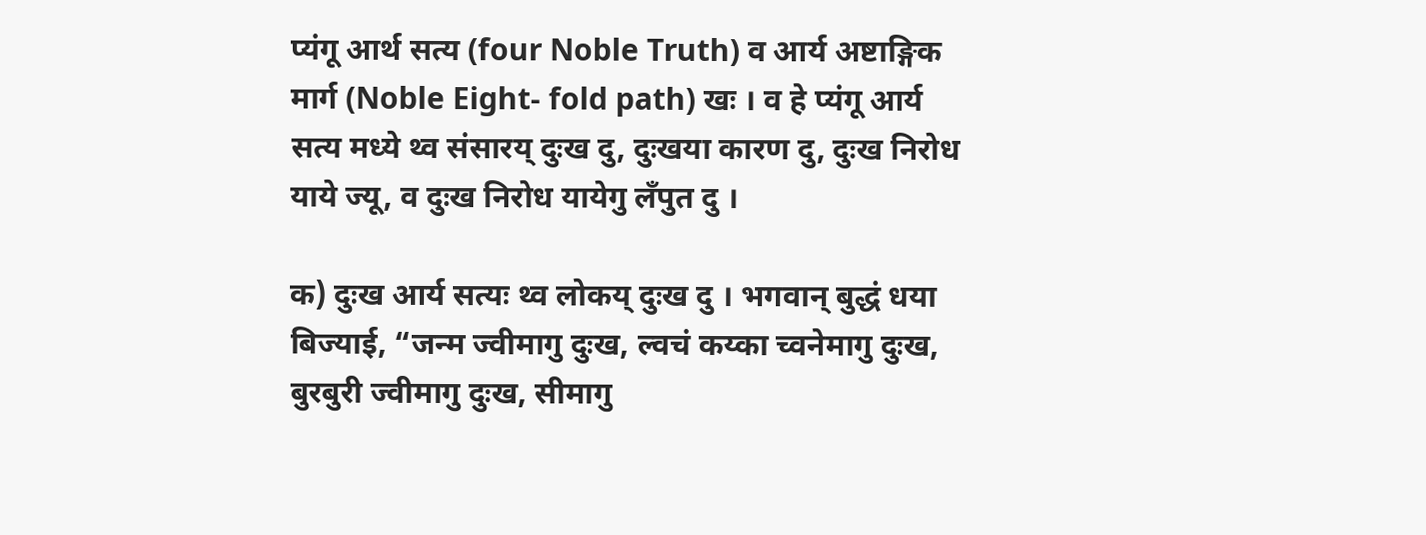प्यंगू आर्थ सत्य (four Noble Truth) व आर्य अष्टाङ्गिक मार्ग (Noble Eight- fold path) खः । व हे प्यंगू आर्य सत्य मध्ये थ्व संसारय् दुःख दु, दुःखया कारण दु, दुःख निरोध याये ज्यू, व दुःख निरोध यायेगु लँपुत दु ।

क) दुःख आर्य सत्यः थ्व लोकय् दुःख दु । भगवान् बुद्धं धया बिज्याई, “जन्म ज्वीमागु दुःख, ल्वचं कय्का च्वनेमागु दुःख, बुरबुरी ज्वीमागु दुःख, सीमागु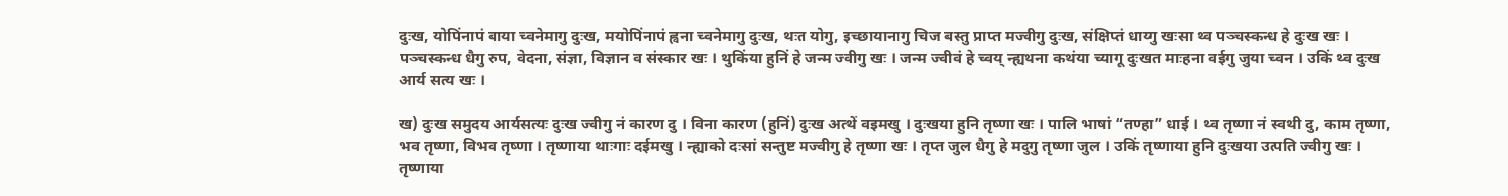दुःख, योपिंनापं बाया च्वनेमागु दुःख, मयोपिंनापं ह्वना च्वनेमागु दुःख, थःत योगु, इच्छायानागु चिज बस्तु प्राप्त मज्वीगु दुःख, संक्षिप्तं धाय्गु खःसा थ्व पञ्चस्कन्ध हे दुःख खः । पञ्चस्कन्ध धैगु रुप, वेदना, संज्ञा, विज्ञान व संस्कार खः । थुकिंया हुनिं हे जन्म ज्वीगु खः । जन्म ज्वीवं हे च्वय् न्ह्यथना कथंया च्यागू दुःखत माःहना वईगु जुया च्वन । उकिं थ्व दुःख आर्य सत्य खः ।

ख) दुःख समुदय आर्यसत्यः दुःख ज्वीगु नं कारण दु । विना कारण (हुनिं) दुःख अत्थें वइमखु । दुःखया हुनि तृष्णा खः । पालि भाषां “तण्हा” धाई । थ्व तृष्णा नं स्वथी दु, काम तृष्णा, भव तृष्णा, विभव तृष्णा । तृष्णाया थाःगाः दईमखु । न्ह्याको दःसां सन्तुष्ट मज्वीगु हे तृष्णा खः । तृप्त जुल धैगु हे मदुगु तृष्णा जुल । उकिं तृष्णाया हुनि दुःखया उत्पति ज्वीगु खः । तृष्णाया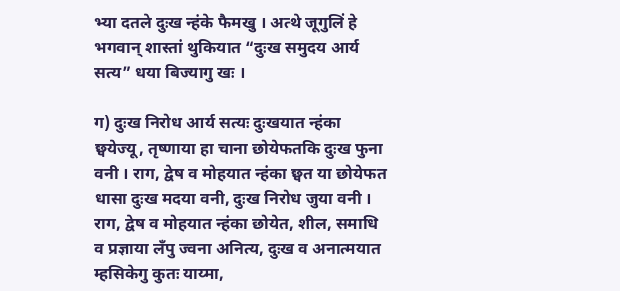भ्या दतले दुःख न्हंके फैमखु । अत्थे जूगुलिं हे भगवान् शास्तां थुकियात “दुःख समुदय आर्य सत्य” धया बिज्यागु खः ।

ग) दुःख निरोध आर्य सत्यः दुःखयात न्हंका छ्वयेज्यू, तृष्णाया हा चाना छोयेफतकि दुःख फुना वनी । राग, द्वेष व मोहयात न्हंका छ्वत या छोयेफत धासा दुःख मदया वनी, दुःख निरोध जुया वनी । राग, द्वेष व मोहयात न्हंका छोयेत, शील, समाधि व प्रज्ञाया लँपु ज्वना अनित्य, दुःख व अनात्मयात म्हसिकेगु कुतः याय्मा,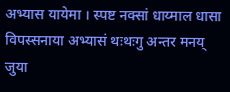अभ्यास यायेमा । स्पष्ट नक्सां धाय्माल धासा विपस्सनाया अभ्यासं थःथःगु अन्तर मनय् जुया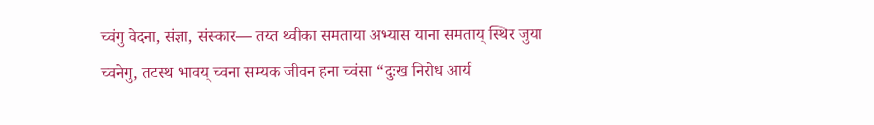च्वंगु वेदना, संज्ञा, संस्कार— तय्त थ्वीका समताया अभ्यास याना समताय् स्थिर जुया च्वनेगु, तटस्थ भावय् च्वना सम्यक जीवन हना च्वंसा “दुःख निरोध आर्य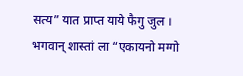सत्य” यात प्राप्त याये फैगु जुल । भगवान् शास्तां ला “एकायनो मग्गो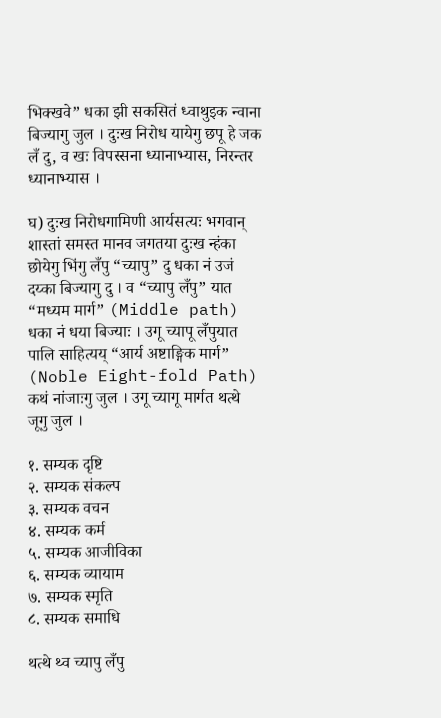भिक्खवे” धका झी सकसितं ध्वाथुइक न्वाना बिज्यागु जुल । दुःख निरोध यायेगु छपू हे जक लँ दु, व खः विपस्सना ध्यानाभ्यास, निरन्तर ध्यानाभ्यास ।

घ) दुःख निरोधगामिणी आर्यसत्यः भगवान् शास्तां समस्त मानव जगतया दुःख न्हंका छोयेगु भिंगु लँपु “च्यापु” दु धका नं उजं दय्का बिज्यागु दु । व “च्यापु लँपु” यात “मध्यम मार्ग” (Middle path) धका नं धया बिज्याः । उगू च्यापू लँपुयात पालि साहित्यय् “आर्य अष्टाङ्गिक मार्ग” (Noble Eight-fold Path) कथं नांजाःगु जुल । उगू च्यागू मार्गत थत्थे जूगु जुल ।

१. सम्यक दृष्टि
२. सम्यक संकल्प
३. सम्यक वचन
४. सम्यक कर्म
५. सम्यक आजीविका
६. सम्यक व्यायाम
७. सम्यक स्मृति
८. सम्यक समाधि

थत्थे थ्व च्यापु लँपु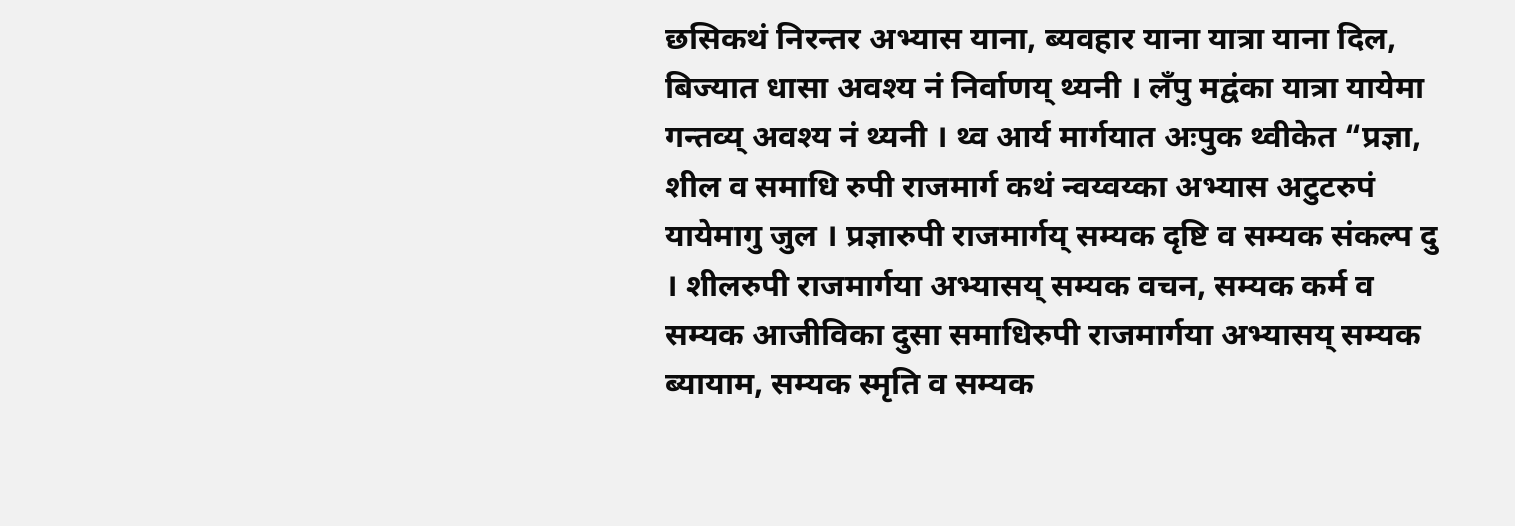छसिकथं निरन्तर अभ्यास याना, ब्यवहार याना यात्रा याना दिल, बिज्यात धासा अवश्य नं निर्वाणय् थ्यनी । लँपु मद्वंका यात्रा यायेमा गन्तव्य् अवश्य नं थ्यनी । थ्व आर्य मार्गयात अःपुक थ्वीकेत “प्रज्ञा, शील व समाधि रुपी राजमार्ग कथं न्वय्वय्का अभ्यास अटुटरुपं यायेमागु जुल । प्रज्ञारुपी राजमार्गय् सम्यक दृष्टि व सम्यक संकल्प दु । शीलरुपी राजमार्गया अभ्यासय् सम्यक वचन, सम्यक कर्म व सम्यक आजीविका दुसा समाधिरुपी राजमार्गया अभ्यासय् सम्यक ब्यायाम, सम्यक स्मृति व सम्यक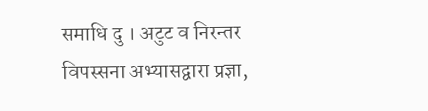समाधि दु । अटुट व निरन्तर विपस्सना अभ्यासद्वारा प्रज्ञा,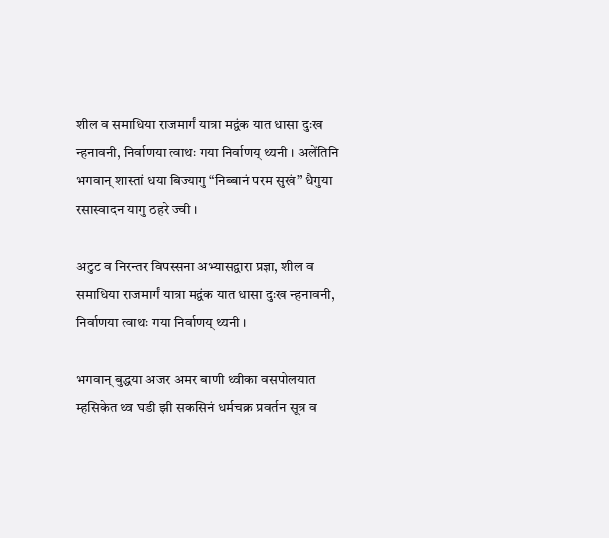शील व समाधिया राजमार्गं यात्रा मद्वंक यात धासा दुःख न्हनावनी, निर्वाणया त्वाथः गया निर्वाणय् थ्यनी । अलेंतिनि भगवान् शास्तां धया बिज्यागु “निब्बानं परम सुखं” धैगुया रसास्वादन यागु ठहरे ज्वी ।

अटुट व निरन्तर विपस्सना अभ्यासद्वारा प्रज्ञा, शील व समाधिया राजमार्गं यात्रा मद्वंक यात धासा दुःख न्हनावनी, निर्वाणया त्वाथः गया निर्वाणय् थ्यनी ।

भगवान् बुद्धया अजर अमर बाणी थ्वीका वसपोलयात म्हसिकेत थ्व घडी झी सकसिनं धर्मचक्र प्रवर्तन सूत्र व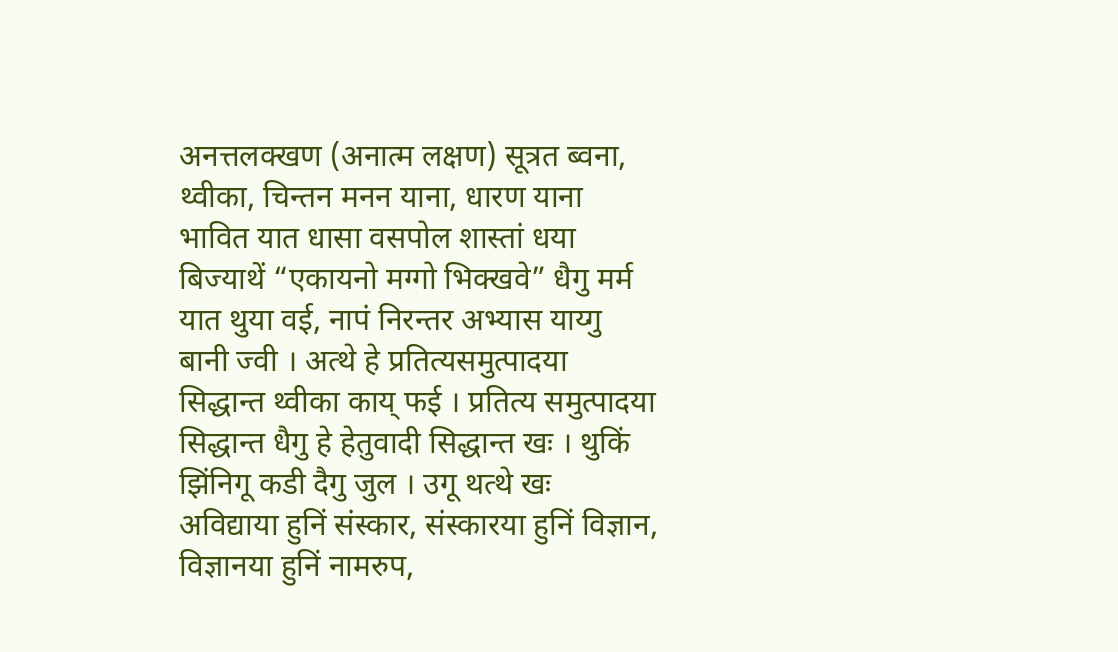अनत्तलक्खण (अनात्म लक्षण) सूत्रत ब्वना, थ्वीका, चिन्तन मनन याना, धारण याना भावित यात धासा वसपोल शास्तां धया बिज्याथें “एकायनो मग्गो भिक्खवे” धैगु मर्म यात थुया वई, नापं निरन्तर अभ्यास याय्गु बानी ज्वी । अत्थे हे प्रतित्यसमुत्पादया सिद्धान्त थ्वीका काय् फई । प्रतित्य समुत्पादया सिद्धान्त धैगु हे हेतुवादी सिद्धान्त खः । थुकिं झिंनिगू कडी दैगु जुल । उगू थत्थे खः अविद्याया हुनिं संस्कार, संस्कारया हुनिं विज्ञान, विज्ञानया हुनिं नामरुप,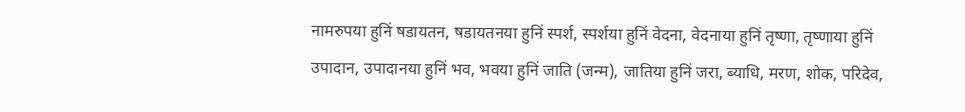नामरुपया हुनिं षडायतन, षडायतनया हुनिं स्पर्श, स्पर्शया हुनिं वेदना, वेदनाया हुनिं तृष्णा, तृष्णाया हुनिं उपादान, उपादानया हुनिं भव, भवया हुनिं जाति (जन्म), जातिया हुनिं जरा, ब्याधि, मरण, शोक, परिदेव,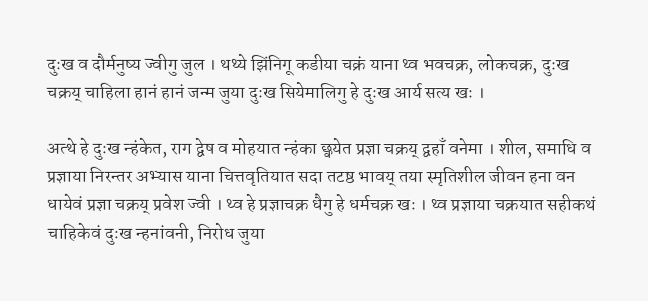दुःख व दौर्मनुष्य ज्वीगु जुल । थथ्ये झिंनिगू कडीया चक्रं याना थ्व भवचक्र, लोकचक्र, दुःख चक्रय् चाहिला हानं हानं जन्म जुया दुःख सियेमालिगु हे दुःख आर्य सत्य खः ।

अत्थे हे दुःख न्हंकेत, राग द्वेष व मोहयात न्हंका छ्वयेत प्रज्ञा चक्रय् द्वहाँ वनेमा । शील, समाधि व प्रज्ञाया निरन्तर अभ्यास याना चित्तवृतियात सदा तटष्ठ भावय् तया स्मृतिशील जीवन हना वन धायेवं प्रज्ञा चक्रय् प्रवेश ज्वी । थ्व हे प्रज्ञाचक्र धैगु हे धर्मचक्र खः । थ्व प्रज्ञाया चक्रयात सहीकथं चाहिकेवं दुःख न्हनांवनी, निरोध जुया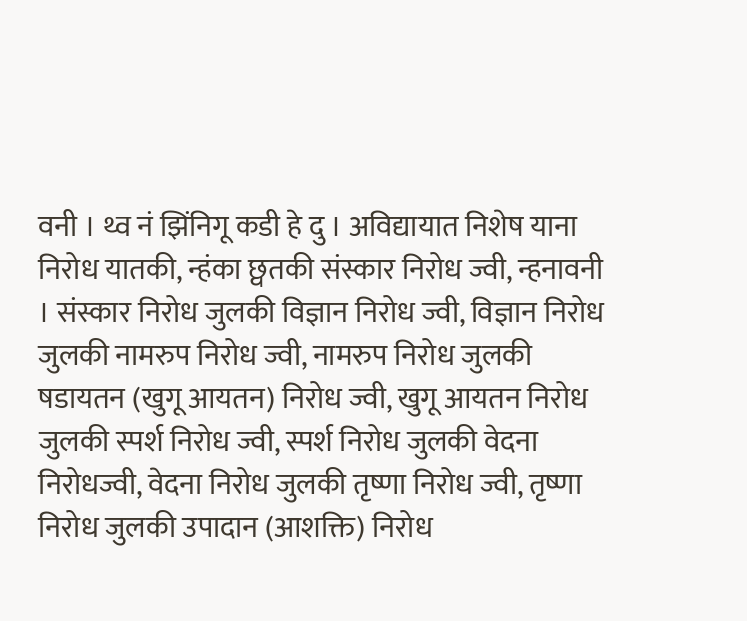वनी । थ्व नं झिंनिगू कडी हे दु । अविद्यायात निशेष याना निरोध यातकी, न्हंका छ्वतकी संस्कार निरोध ज्वी, न्हनावनी । संस्कार निरोध जुलकी विज्ञान निरोध ज्वी, विज्ञान निरोध जुलकी नामरुप निरोध ज्वी, नामरुप निरोध जुलकी षडायतन (खुगू आयतन) निरोध ज्वी, खुगू आयतन निरोध जुलकी स्पर्श निरोध ज्वी, स्पर्श निरोध जुलकी वेदना निरोधज्वी, वेदना निरोध जुलकी तृष्णा निरोध ज्वी, तृष्णा निरोध जुलकी उपादान (आशक्ति) निरोध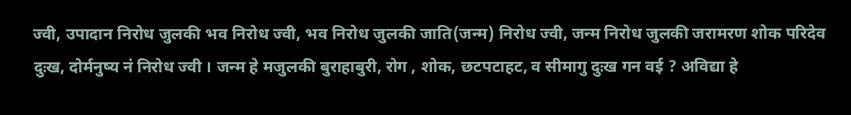ज्वी, उपादान निरोध जुलकी भव निरोध ज्वी, भव निरोध जुलकी जाति(जन्म) निरोध ज्वी, जन्म निरोध जुलकी जरामरण शोक परिदेव दुःख, दोर्मनुष्य नं निरोध ज्वी । जन्म हे मजुलकी बुराहाबुरी, रोग , शोक, छटपटाहट, व सीमागु दुःख गन वई ? अविद्या हे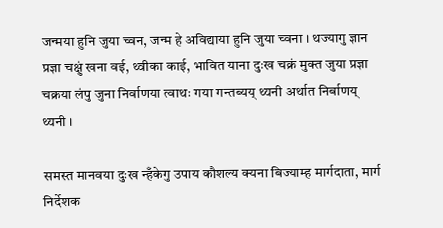जन्मया हुनि जुया च्वन, जन्म हे अविद्याया हुनि जुया च्वना । थज्यागु ज्ञान प्रज्ञा चक्षुं खना वई, थ्वीका काई, भावित याना दुःख चक्रं मुक्त जुया प्रज्ञा चक्रया लंपु जुना निर्वाणया त्वाथः गया गन्तब्यय् थ्यनी अर्थात निर्बाणय् थ्यनी ।

समस्त मानवया दुःख न्हँकेगु उपाय कौशल्य क्यना बिज्याम्ह मार्गदाता, मार्ग निर्देशक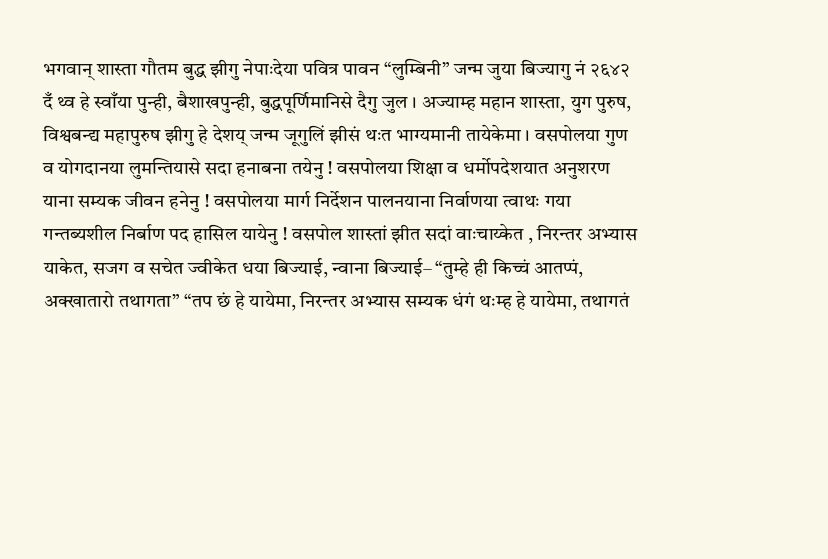भगवान् शास्ता गौतम बुद्ध झीगु नेपाःदेया पवित्र पावन “लुम्बिनी” जन्म जुया बिज्यागु नं २६४२ दँ थ्व हे स्वाँया पुन्ही, बैशाखपुन्ही, बुद्धपूर्णिमानिसे दैगु जुल । अज्याम्ह महान शास्ता, युग पुरुष, विश्वबन्द्य महापुरुष झीगु हे देशय् जन्म जूगुलिं झीसं थःत भाग्यमानी तायेकेमा । वसपोलया गुण व योगदानया लुमन्तियासे सदा हनाबना तयेनु ! वसपोलया शिक्षा व धर्मोपदेशयात अनुशरण याना सम्यक जीवन हनेनु ! वसपोलया मार्ग निर्देशन पालनयाना निर्वाणया त्वाथः गया गन्तब्यशील निर्बाण पद हासिल यायेनु ! वसपोल शास्तां झीत सदां वाःचाय्केत , निरन्तर अभ्यास याकेत, सजग व सचेत ज्वीकेत धया बिज्याई, न्वाना बिज्याई– “तुम्हे ही किच्चं आतप्पं, अक्खातारो तथागता” “तप छं हे यायेमा, निरन्तर अभ्यास सम्यक धंगं थःम्ह हे यायेमा, तथागतं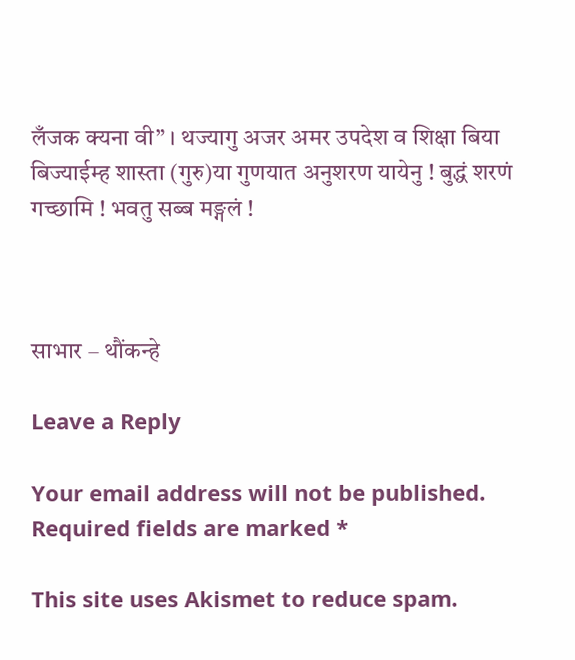लँजक क्यना वी” । थज्यागु अजर अमर उपदेश व शिक्षा बिया बिज्याईम्ह शास्ता (गुरु)या गुणयात अनुशरण यायेनु ! बुद्धं शरणं गच्छामि ! भवतु सब्ब मङ्गलं !



साभार – थौंकन्हे

Leave a Reply

Your email address will not be published. Required fields are marked *

This site uses Akismet to reduce spam.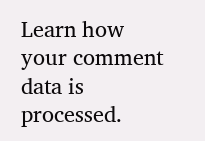Learn how your comment data is processed.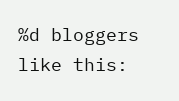%d bloggers like this: